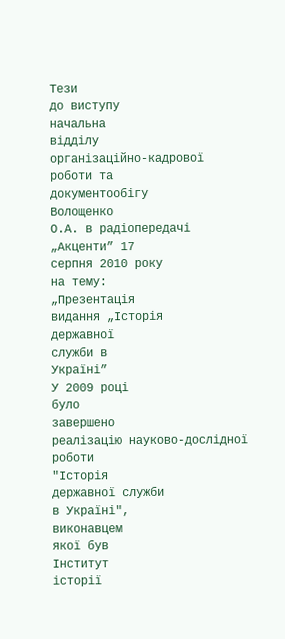Тези
до виступу
начальна
відділу
організаційно-кадрової
роботи та
документообігу
Волощенко
О.А. в радіопередачі
„Акценти” 17
серпня 2010 року
на тему:
„Презентація
видання „Історія
державної
служби в
Україні”
У 2009 році
було
завершено
реалізацію науково-дослідної
роботи
"Історія
державної служби
в Україні",
виконавцем
якої був
Інститут
історії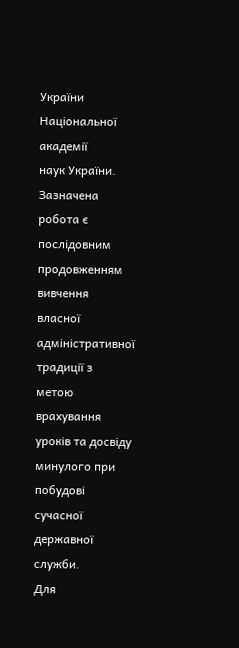України
Національної
академії
наук України.
Зазначена
робота є
послідовним
продовженням
вивчення
власної адміністративної
традиції з
метою
врахування
уроків та досвіду
минулого при
побудові
сучасної державної
служби.
Для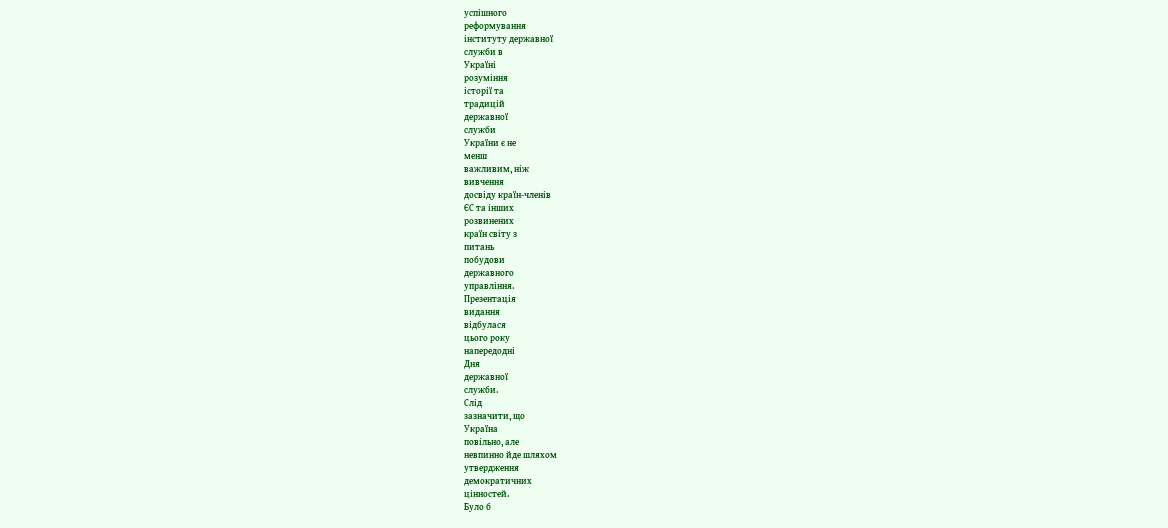успішного
реформування
інституту державної
служби в
Україні
розуміння
історії та
традицій
державної
служби
України є не
менш
важливим, ніж
вивчення
досвіду країн-членів
ЄС та інших
розвинених
країн світу з
питань
побудови
державного
управління.
Презентація
видання
відбулася
цього року
напередодні
Дня
державної
служби.
Слід
зазначити, що
Україна
повільно, але
невпинно йде шляхом
утвердження
демократичних
цінностей.
Було б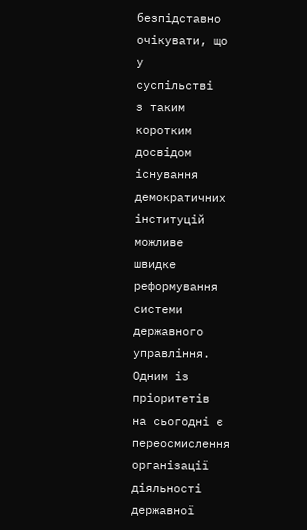безпідставно
очікувати, що
у
суспільстві
з таким
коротким
досвідом
існування
демократичних
інституцій
можливе
швидке
реформування
системи
державного
управління.
Одним із
пріоритетів
на сьогодні є
переосмислення
організації
діяльності
державної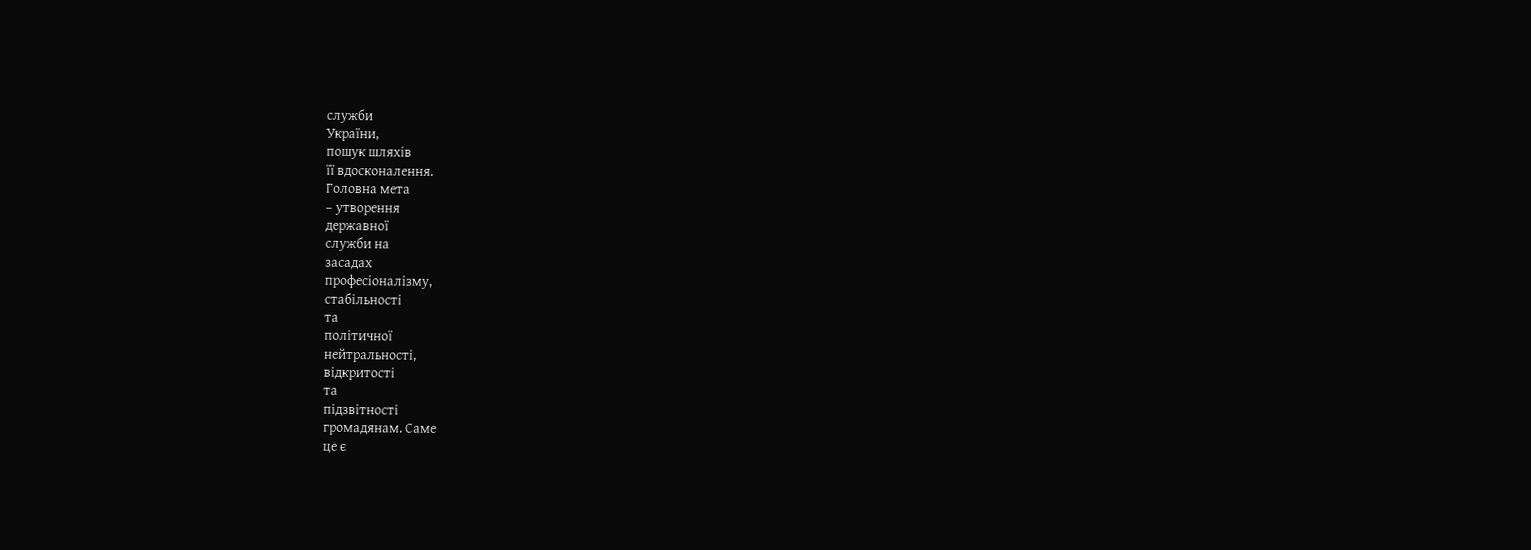служби
України,
пошук шляхів
її вдосконалення.
Головна мета
– утворення
державної
служби на
засадах
професіоналізму,
стабільності
та
політичної
нейтральності,
відкритості
та
підзвітності
громадянам. Саме
це є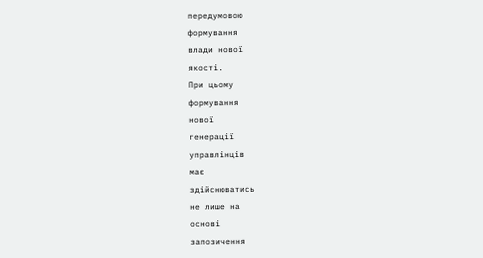передумовою
формування
влади нової
якості.
При цьому
формування
нової
генерації
управлінців
має
здійснюватись
не лише на
основі
запозичення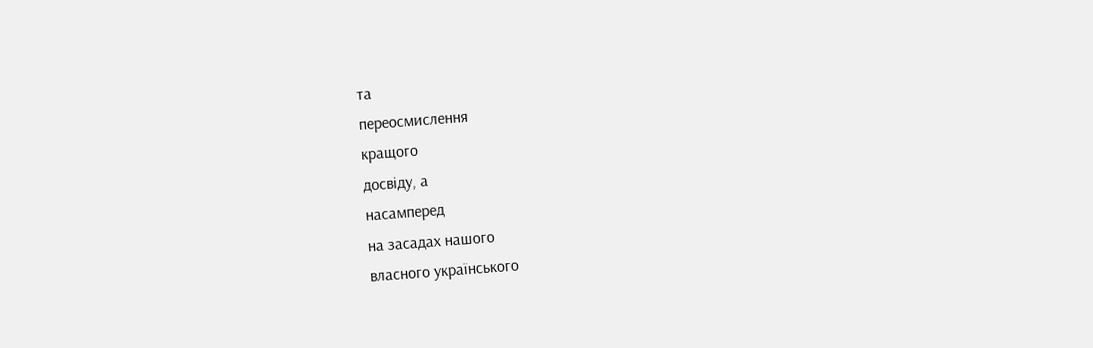та
переосмислення
кращого
досвіду, а
насамперед
на засадах нашого
власного українського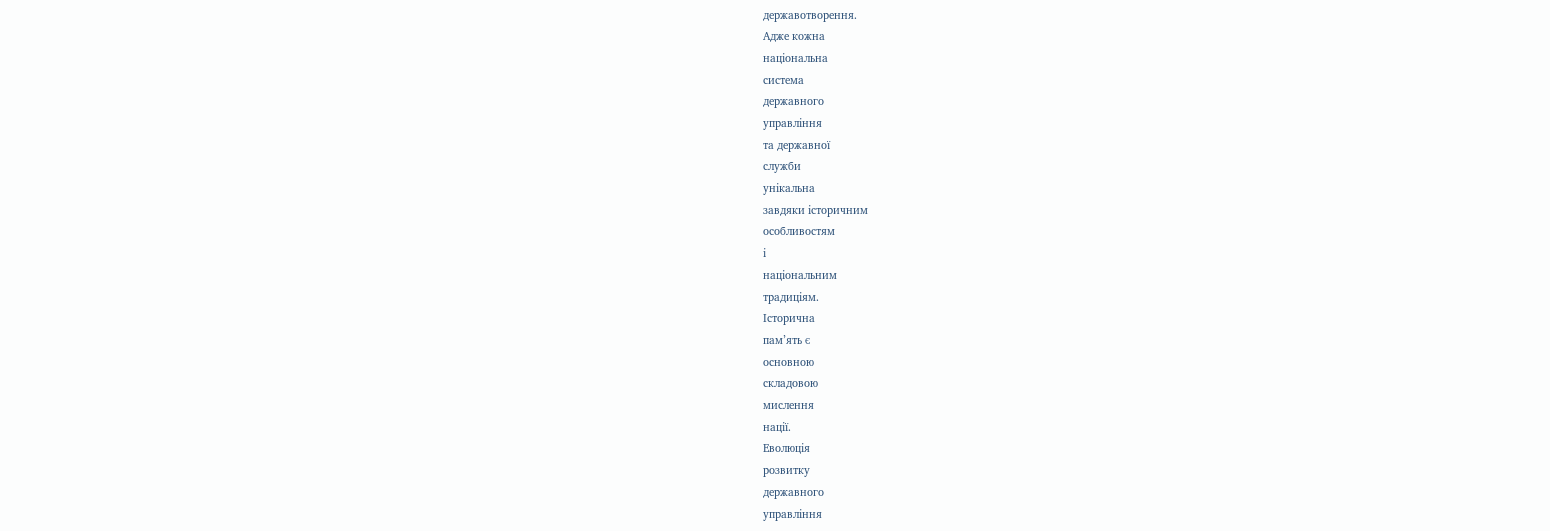державотворення.
Адже кожна
національна
система
державного
управління
та державної
служби
унікальна
завдяки історичним
особливостям
і
національним
традиціям.
Історична
пам’ять є
основною
складовою
мислення
нації.
Еволюція
розвитку
державного
управління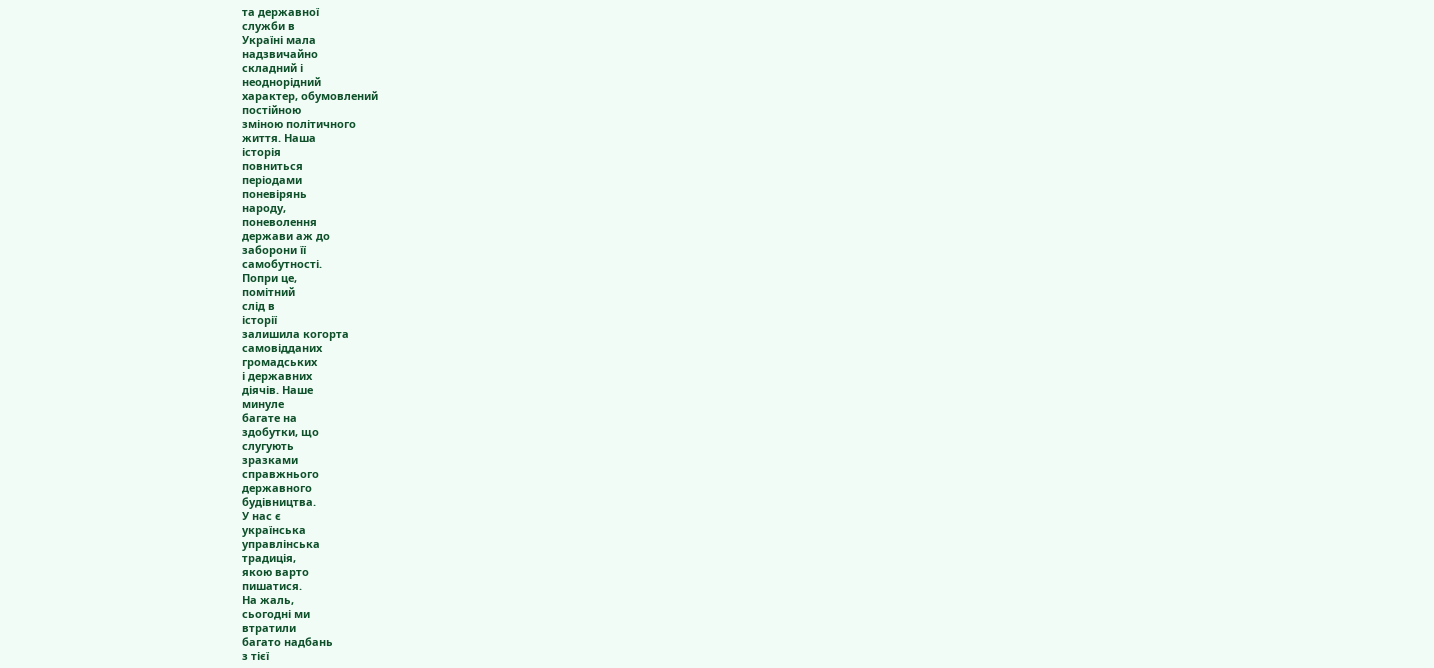та державної
служби в
Україні мала
надзвичайно
складний і
неоднорідний
характер, обумовлений
постійною
зміною політичного
життя. Наша
історія
повниться
періодами
поневірянь
народу,
поневолення
держави аж до
заборони її
самобутності.
Попри це,
помітний
слід в
історії
залишила когорта
самовідданих
громадських
і державних
діячів. Наше
минуле
багате на
здобутки, що
слугують
зразками
справжнього
державного
будівництва.
У нас є
українська
управлінська
традиція,
якою варто
пишатися.
На жаль,
сьогодні ми
втратили
багато надбань
з тієї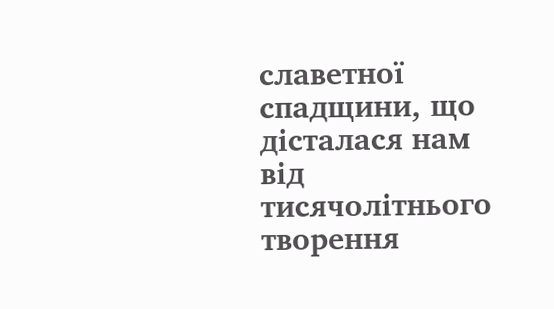славетної
спадщини, що
дісталася нам
від
тисячолітнього
творення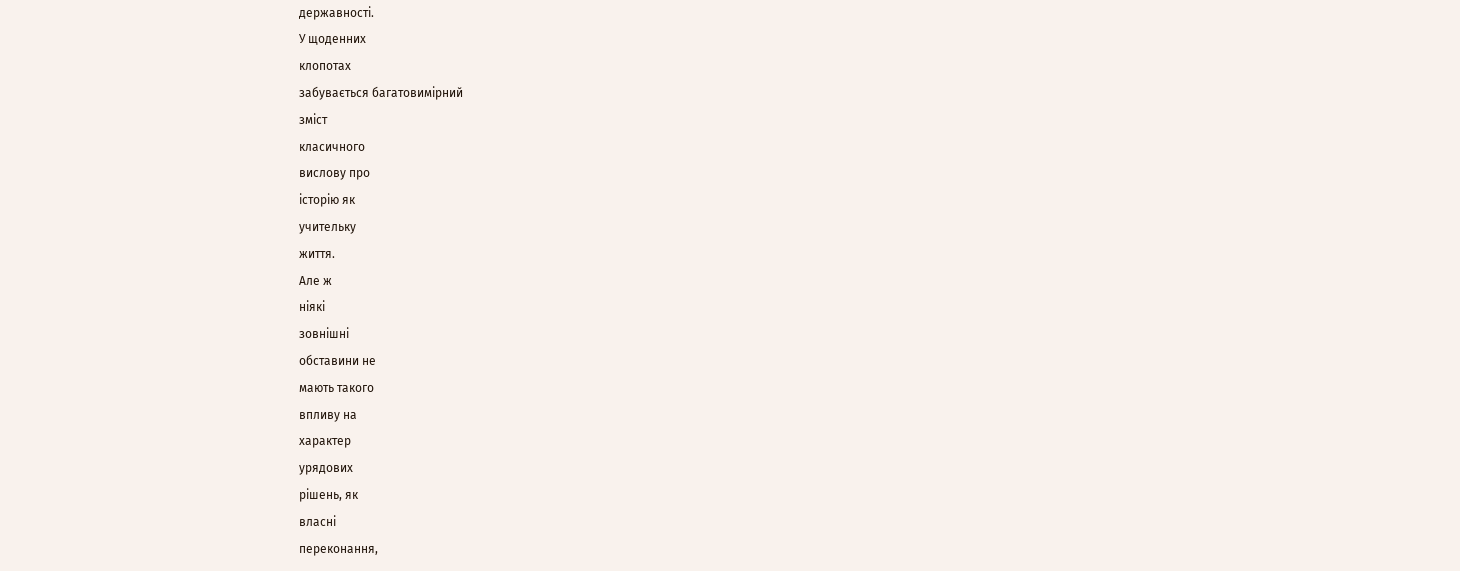державності.
У щоденних
клопотах
забувається багатовимірний
зміст
класичного
вислову про
історію як
учительку
життя.
Але ж
ніякі
зовнішні
обставини не
мають такого
впливу на
характер
урядових
рішень, як
власні
переконання,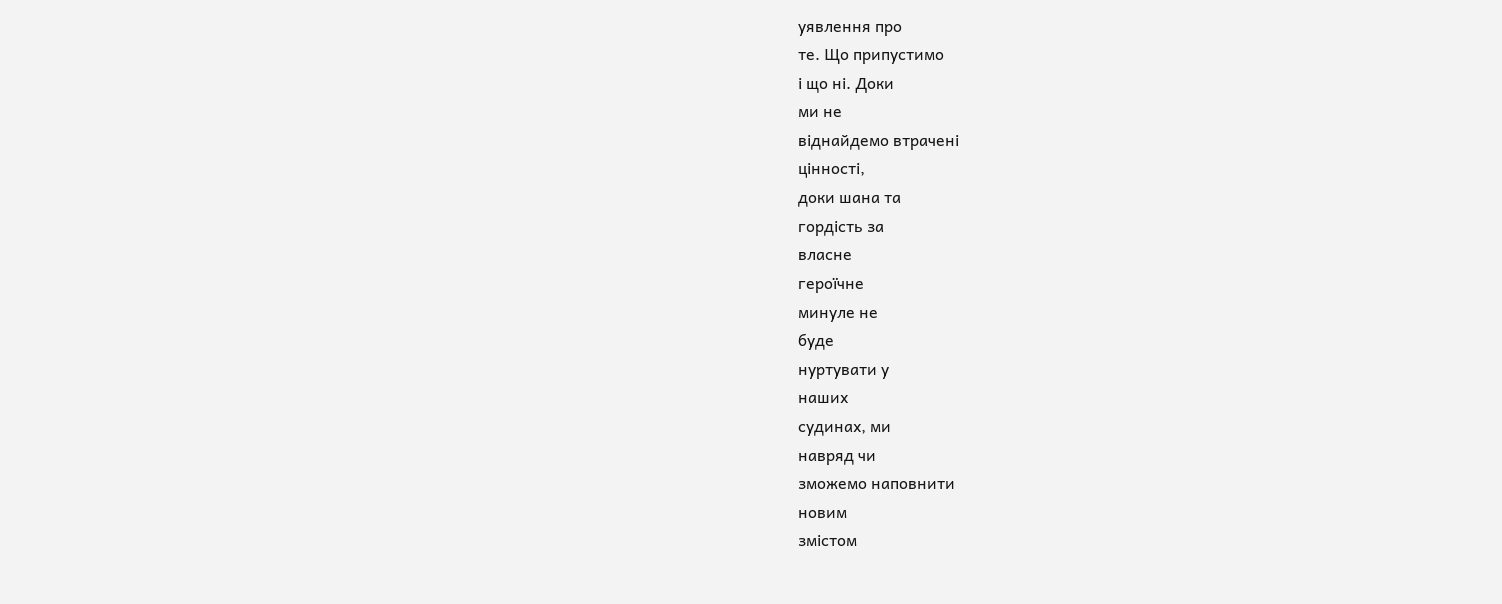уявлення про
те. Що припустимо
і що ні. Доки
ми не
віднайдемо втрачені
цінності,
доки шана та
гордість за
власне
героїчне
минуле не
буде
нуртувати у
наших
судинах, ми
навряд чи
зможемо наповнити
новим
змістом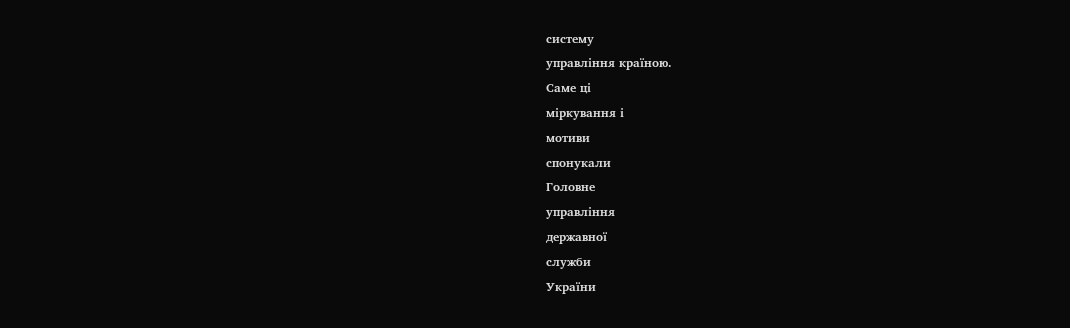систему
управління країною.
Саме ці
міркування і
мотиви
спонукали
Головне
управління
державної
служби
України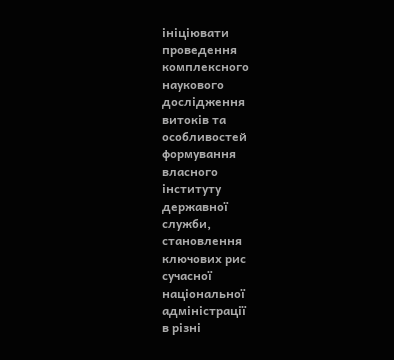ініціювати
проведення
комплексного
наукового
дослідження
витоків та
особливостей
формування
власного
інституту
державної
служби,
становлення
ключових рис
сучасної
національної
адміністрації
в різні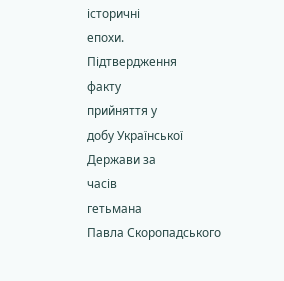історичні
епохи.
Підтвердження
факту
прийняття у
добу Української
Держави за
часів
гетьмана
Павла Скоропадського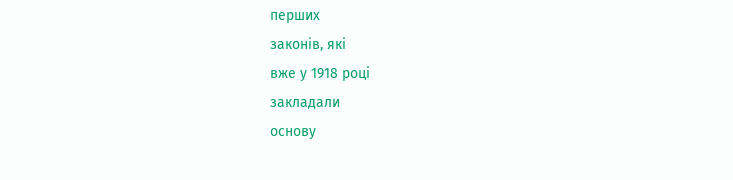перших
законів, які
вже у 1918 році
закладали
основу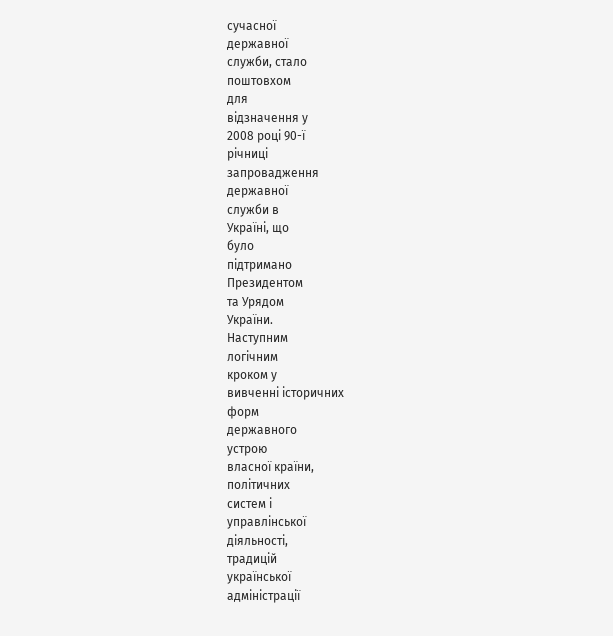сучасної
державної
служби, стало
поштовхом
для
відзначення у
2008 році 90-ї
річниці
запровадження
державної
служби в
Україні, що
було
підтримано
Президентом
та Урядом
України.
Наступним
логічним
кроком у
вивченні історичних
форм
державного
устрою
власної країни,
політичних
систем і
управлінської
діяльності,
традицій
української
адміністрації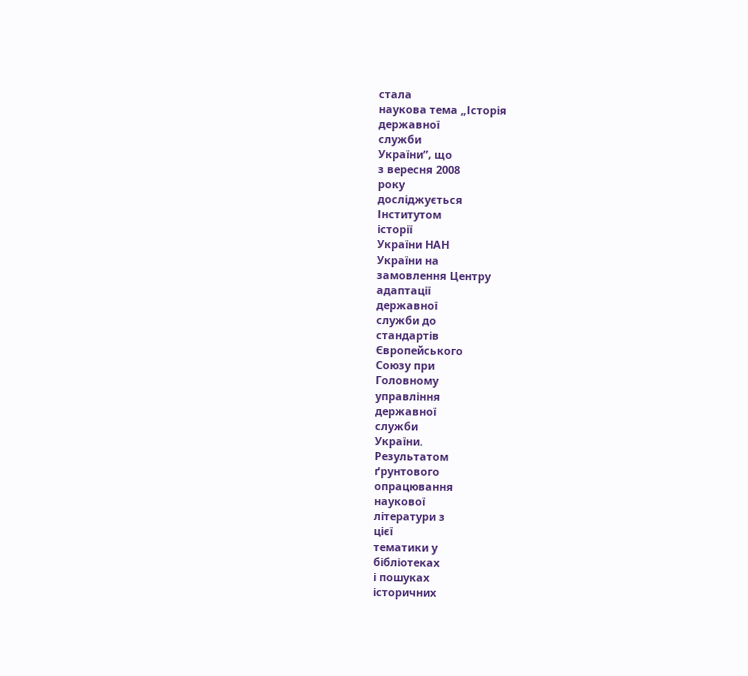стала
наукова тема „Історія
державної
служби
України”, що
з вересня 2008
року
досліджується
Інститутом
історії
України НАН
України на
замовлення Центру
адаптації
державної
служби до
стандартів
Європейського
Союзу при
Головному
управління
державної
служби
України.
Результатом
ґрунтового
опрацювання
наукової
літератури з
цієї
тематики у
бібліотеках
і пошуках
історичних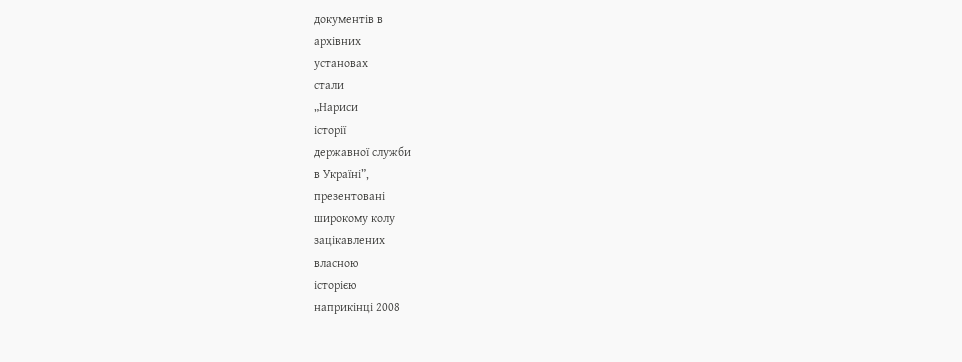документів в
архівних
установах
стали
„Нариси
історії
державної служби
в Україні”,
презентовані
широкому колу
зацікавлених
власною
історією
наприкінці 2008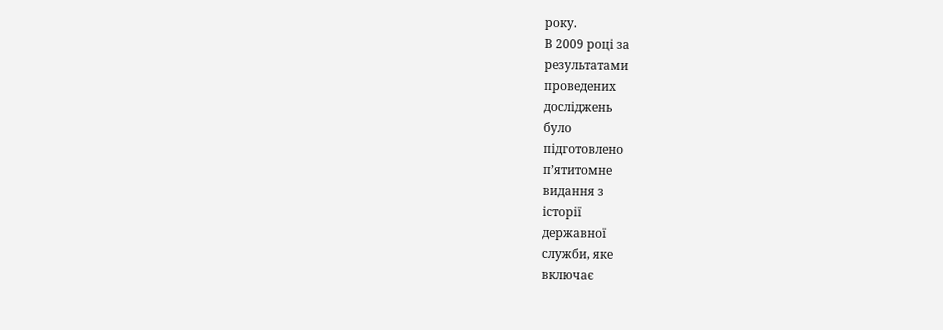року.
В 2009 році за
результатами
проведених
досліджень
було
підготовлено
п’ятитомне
видання з
історії
державної
служби, яке
включає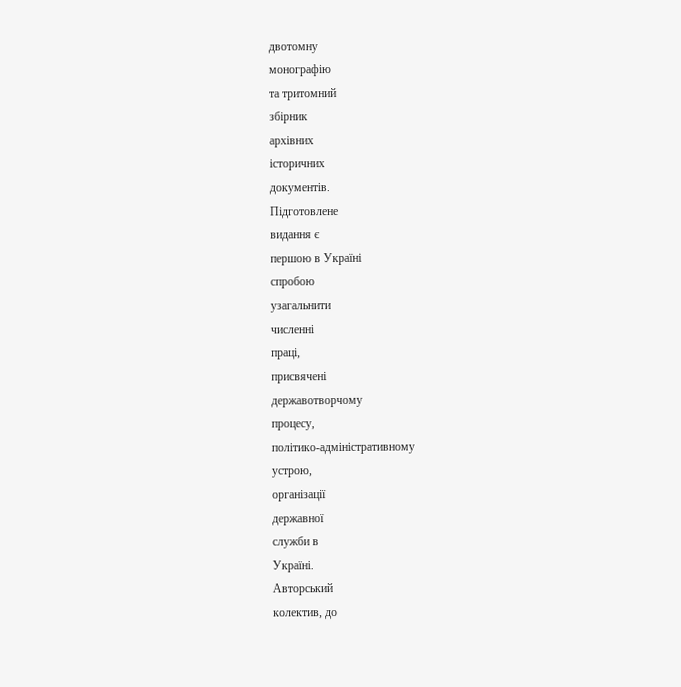двотомну
монографію
та тритомний
збірник
архівних
історичних
документів.
Підготовлене
видання є
першою в Україні
спробою
узагальнити
численні
праці,
присвячені
державотворчому
процесу,
політико-адміністративному
устрою,
організації
державної
служби в
Україні.
Авторський
колектив, до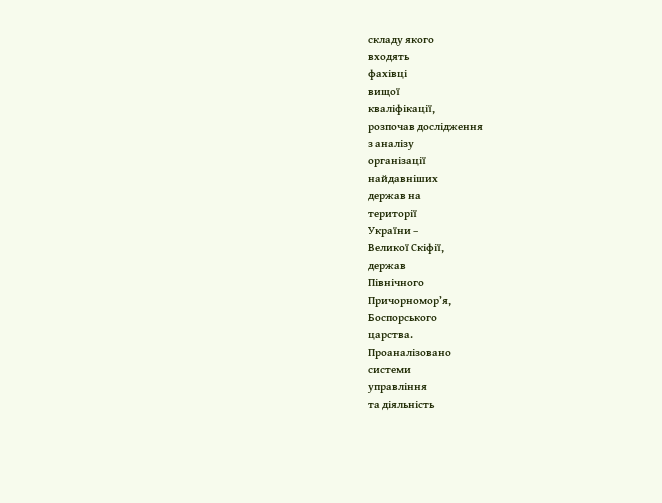складу якого
входять
фахівці
вищої
кваліфікації,
розпочав дослідження
з аналізу
організації
найдавніших
держав на
території
України –
Великої Скіфії,
держав
Північного
Причорномор’я,
Боспорського
царства.
Проаналізовано
системи
управління
та діяльність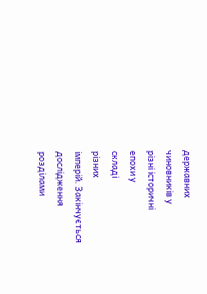державних
чиновників у
різні історичні
епохи у
складі
різних
імперій. Закінчується
дослідження
розділами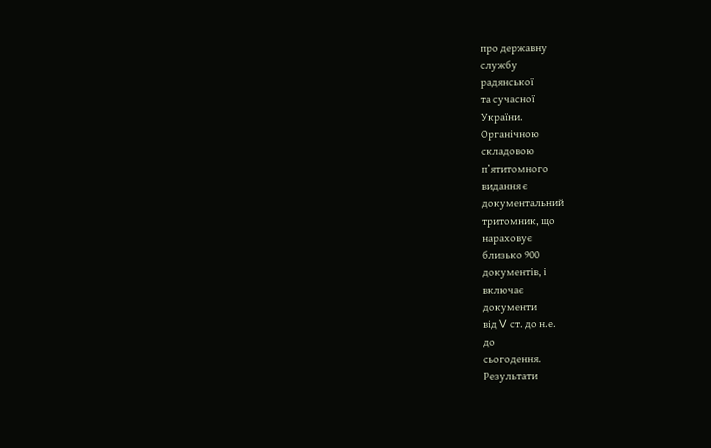про державну
службу
радянської
та сучасної
України.
Органічною
складовою
п’ятитомного
видання є
документальний
тритомник, що
нараховує
близько 900
документів, і
включає
документи
від V ст. до н.е.
до
сьогодення.
Результати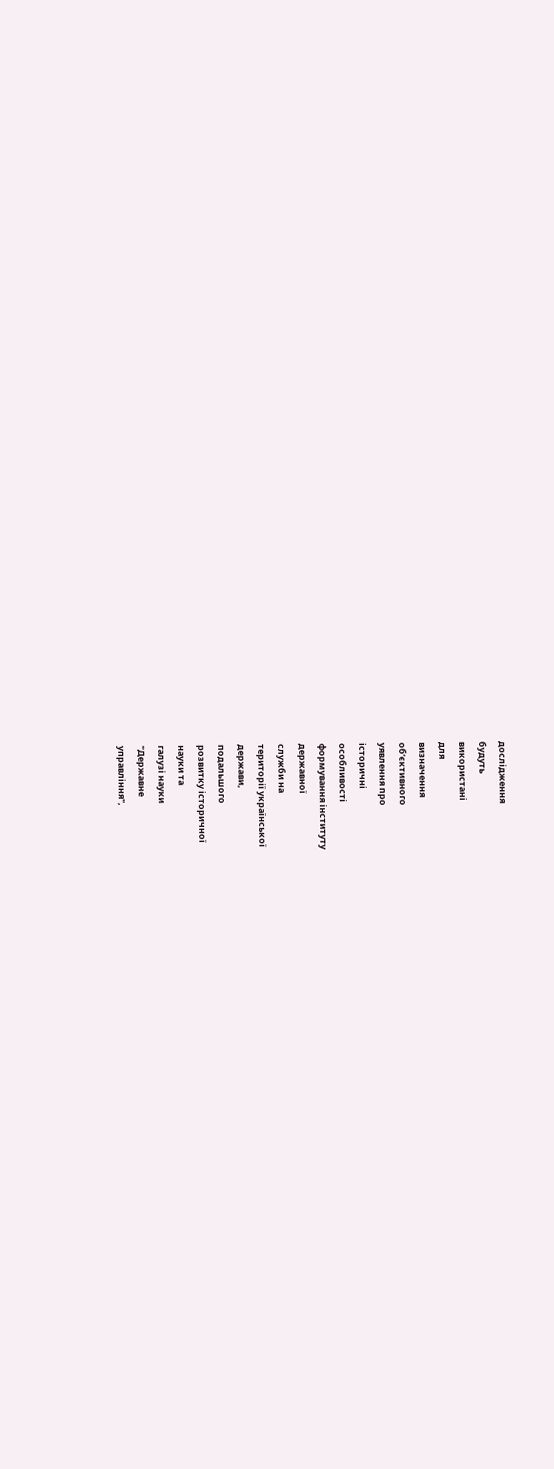дослідження
будуть
використані
для
визначення
об’єктивного
уявлення про
історичні
особливості
формування інституту
державної
служби на
території української
держави,
подальшого
розвитку історичної
науки та
галузі науки
"Державне
управління",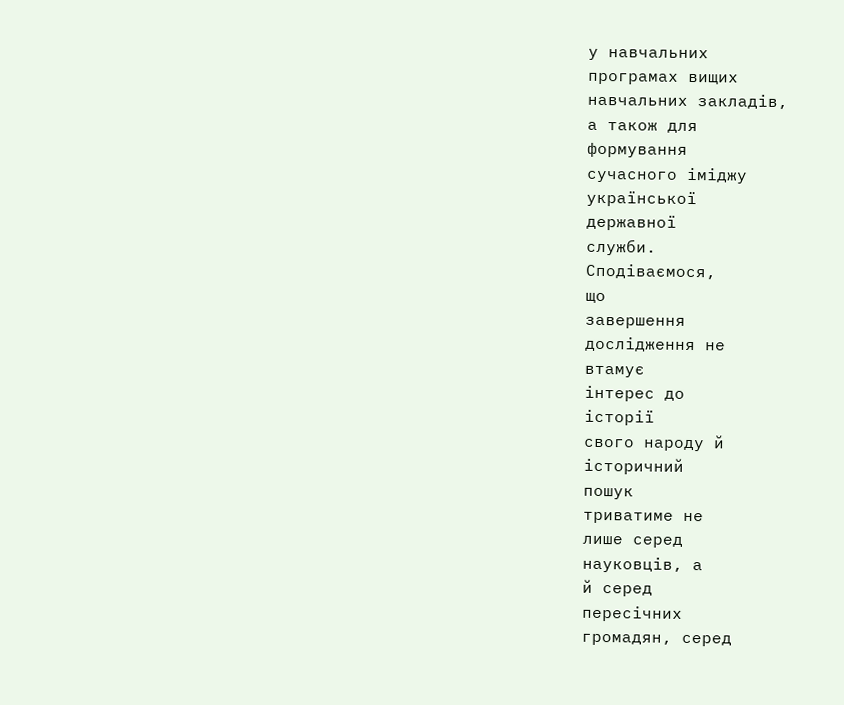у навчальних
програмах вищих
навчальних закладів,
а також для
формування
сучасного іміджу
української
державної
служби.
Сподіваємося,
що
завершення
дослідження не
втамує
інтерес до
історії
свого народу й
історичний
пошук
триватиме не
лише серед
науковців, а
й серед
пересічних
громадян, серед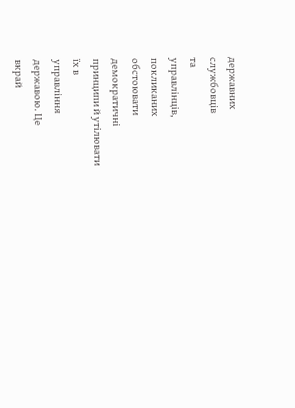державних
службовців
та
управлінців,
покликаних
обстоювати
демократичні
принципи й утілювати
їх в
управління
державою. Це
вкрай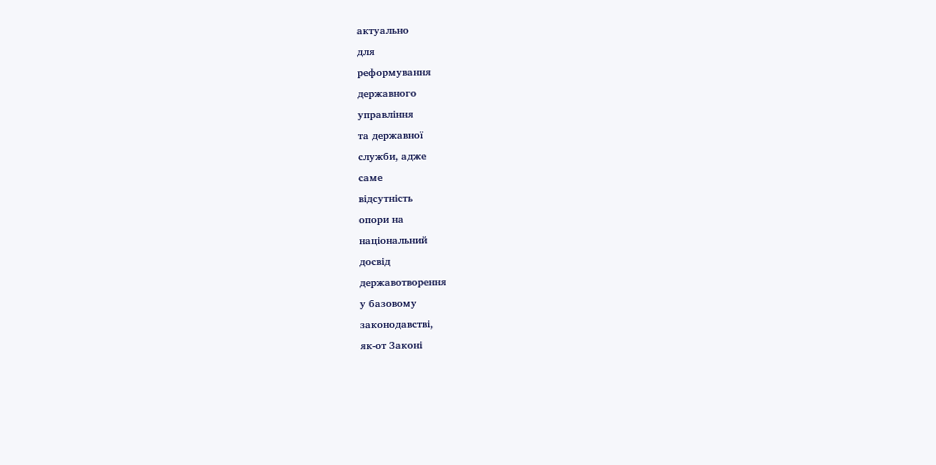актуально
для
реформування
державного
управління
та державної
служби, адже
саме
відсутність
опори на
національний
досвід
державотворення
у базовому
законодавстві,
як-от Законі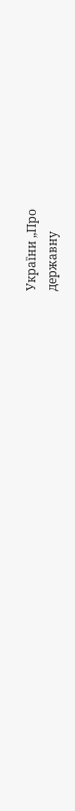України „Про
державну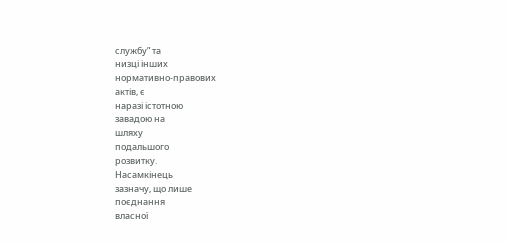службу” та
низці інших
нормативно-правових
актів, є
наразі істотною
завадою на
шляху
подальшого
розвитку.
Насамкінець
зазначу, що лише
поєднання
власної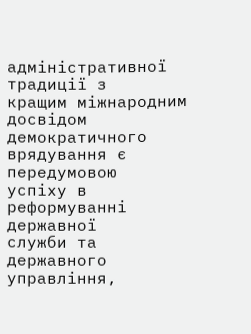адміністративної
традиції з
кращим міжнародним
досвідом
демократичного
врядування є
передумовою
успіху в
реформуванні
державної
служби та
державного
управління,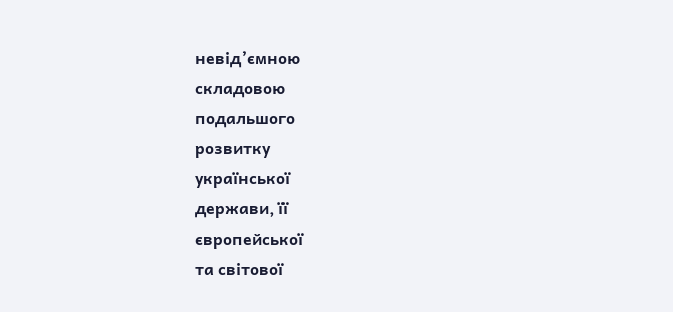невід’ємною
складовою
подальшого
розвитку
української
держави, її
європейської
та світової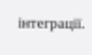інтеграції.